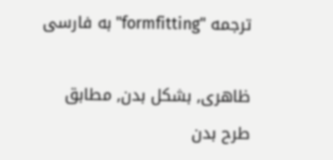ترجمه "formfitting" به فارسی

ظاهری, بشکل بدن, مطابق طرح بدن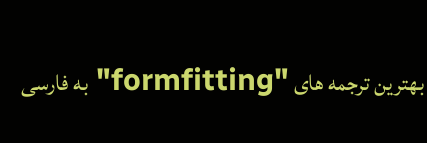بهترین ترجمه های "formfitting" به فارسی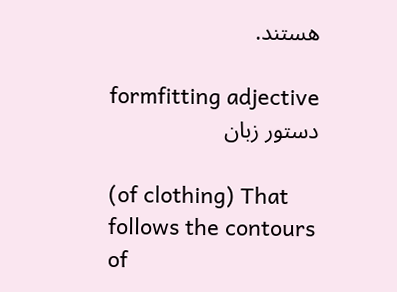هستند.

formfitting adjective دستور زبان

(of clothing) That follows the contours of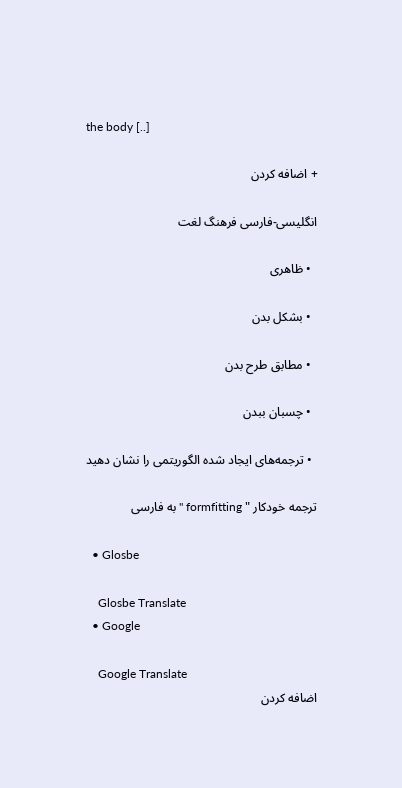the body [..]

+ اضافه کردن

انگلیسی-فارسی فرهنگ لغت

  • ظاهری

  • بشکل بدن

  • مطابق طرح بدن

  • چسبان ببدن

  • ترجمه‌های ایجاد شده الگوریتمی را نشان دهید

ترجمه خودکار " formfitting " به فارسی

  • Glosbe

    Glosbe Translate
  • Google

    Google Translate
اضافه کردن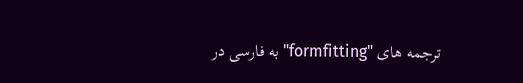ترجمه های "formfitting" به فارسی در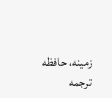زمینه، حافظه ترجمه